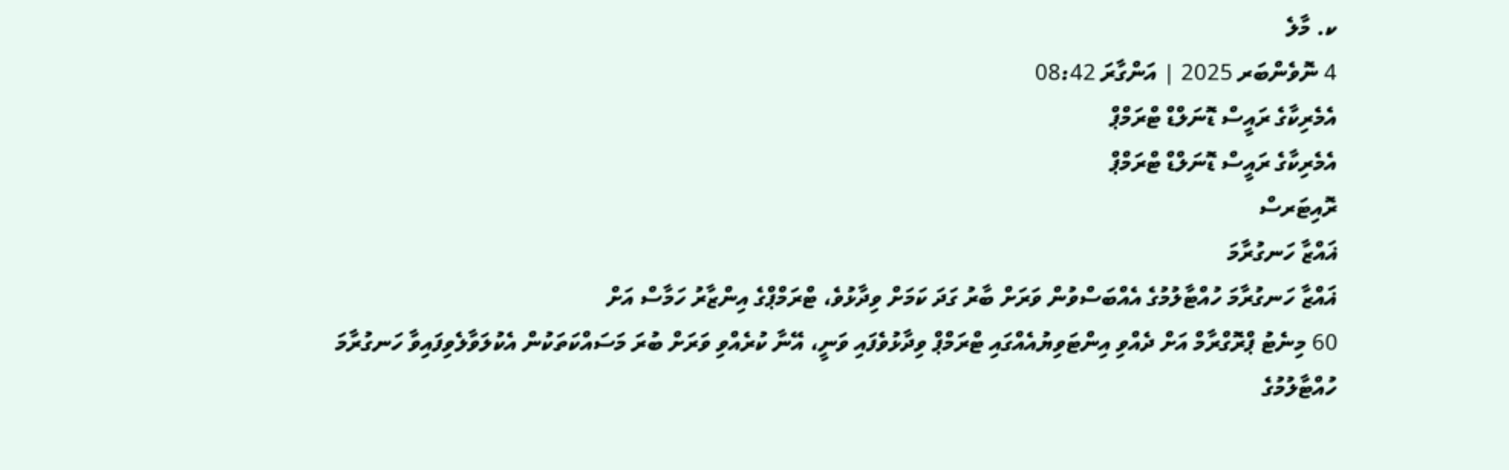ކ. މާލެ
4 ނޮވެންބަރ 2025 | އަންގާރަ 08:42
އެމެރިކާގެ ރައީސް ޑޮނަލްޑް ޓްރަމްޕް
އެމެރިކާގެ ރައީސް ޑޮނަލްޑް ޓްރަމްޕް
ރޮއިޓަރސް
ޣައްޒާ ހަނގުރާމަ
ޣައްޒާ ހަނގުރާމަ ހުއްޓާލުމުގެ އެއްބަސްވުން ވަރަށް ބާރު ގަދަ ކަމަށް ވިދާޅުވެ، ޓްރަމްޕްގެ އިންޒާރު ހަމާސް އަށް
60 މިނެޓު ޕްރޮގްރާމް އަށް ދެއްވި އިންޓަވިޔުއެއްގައި ޓްރަމްޕް ވިދާޅުވެފައި ވަނީ، އޭނާ ކުރެއްވި ވަރަށް ބުރަ މަސައްކަތަކުން އެކުލަވާލެވިފައިވާ ހަނގުރާމަ ހުއްޓާލުމުގެ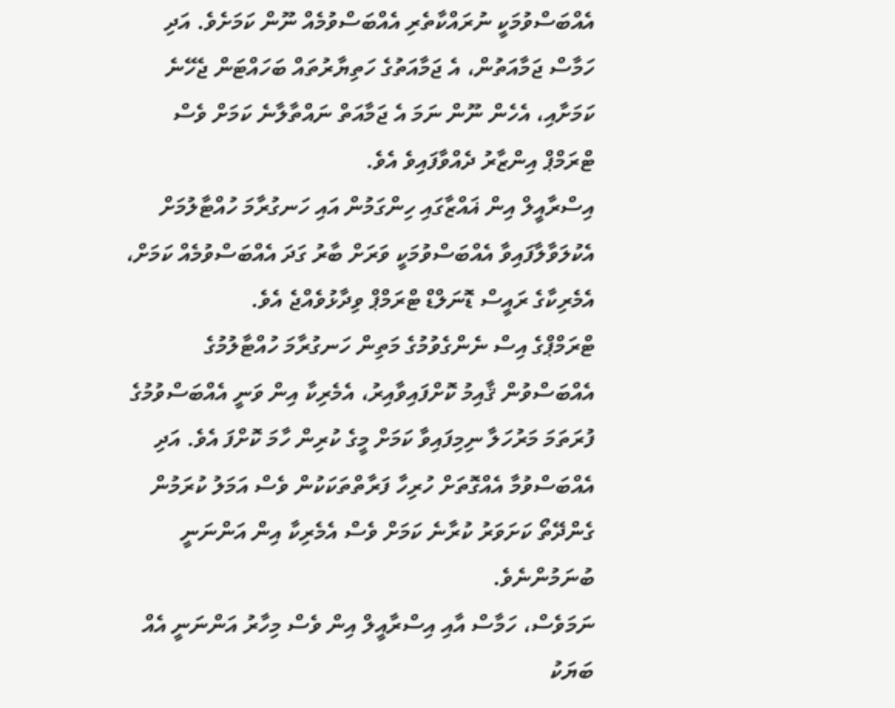އެއްބަސްވުމަކީ ނުރައްކާތެރި އެއްބަސްވުމެއް ނޫން ކަމަށެވެ. އަދި ހަމާސް ޖަމާއަތުން، އެ ޖަމާއަތުގެ ހަތިޔާރުތައް ބަހައްޓަން ޖެހޭނެ ކަމަށާއި، އެހެން ނޫން ނަމަ އެ ޖަމާއަތް ނައްތާލާނެ ކަމަށް ވެސް ޓްރަމްޕް އިންޒާރު ދެއްވާފައިވެ އެވެ.
އިސްރާއީލް އިން ޣައްޒާގައި ހިންގަމުން އައި ހަނގުރާމަ ހުއްޓާލުމަށް އެކުލަވާލާފައިވާ އެއްބަސްވުމަކީ ވަރަށް ބާރު ގަދަ އެއްބަސްވުމެއް ކަމަށް، އެމެރިކާގެ ރައީސް ޑޮނަލްޑް ޓްރަމްޕް ވިދާޅުވެއްޖެ އެވެ.
ޓްރަމްޕްގެ އިސް ނެންގެވުމުގެ މަތިން ހަނގުރާމަ ހުއްޓާލުމުގެ އެއްބަސްވުން ޤާއިމު ކޮށްފައިވާއިރު، އެމެރިކާ އިން ވަނީ އެއްބަސްވުމުގެ ފުރަތަމަ މަރުހަލާ ނިމިފައިވާ ކަމަށް މީގެ ކުރިން ހާމަ ކޮށްފަ އެވެ. އަދި އެއްބަސްވުމާ އެއްގޮތަށް ހުރިހާ ފަރާތްތަކަކުން ވެސް އަމަލު ކުރަމުން ގެންދޭތޯ ކަށަވަރު ކުރާނެ ކަމަށް ވެސް އެމެރިކާ އިން އަންނަނީ ބުނަމުންނެވެ.
ނަމަވެސް، ހަމާސް އާއި އިސްރާއީލް އިން ވެސް މިހާރު އަންނަނީ އެއް ބަޔަކު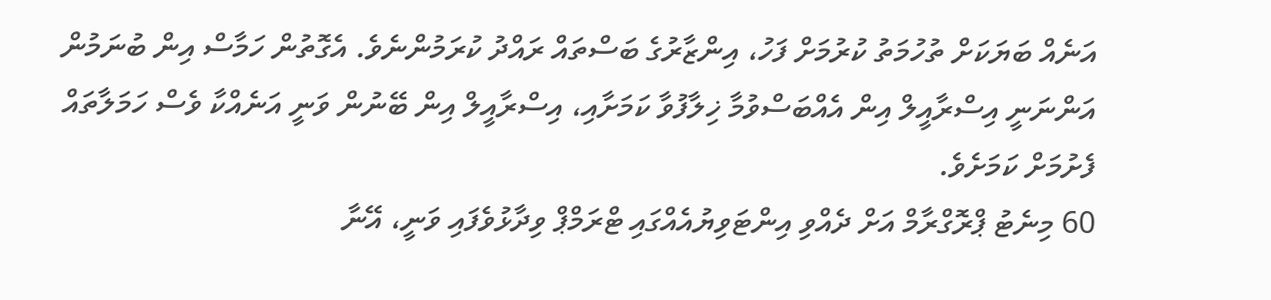އަނެއް ބަޔަކަށް ތުހުމަތު ކުރުމަށް ފަހު، އިންޒާރުގެ ބަސްތައް ރައްދު ކުރަމުންނެވެ. އެގޮތުން ހަމާސް އިން ބުނަމުން އަންނަނީ އިސްރާއީލް އިން އެއްބަސްވުމާ ޚިލާފުވާ ކަމަށާއި، އިސްރާއީލް އިން ބޭނުން ވަނީ އަނެއްކާ ވެސް ހަމަލާތައް ފެށުމަށް ކަމަށެވެ.
60 މިނެޓު ޕްރޮގްރާމް އަށް ދެއްވި އިންޓަވިޔުއެއްގައި ޓްރަމްޕް ވިދާޅުވެފައި ވަނީ، އޭނާ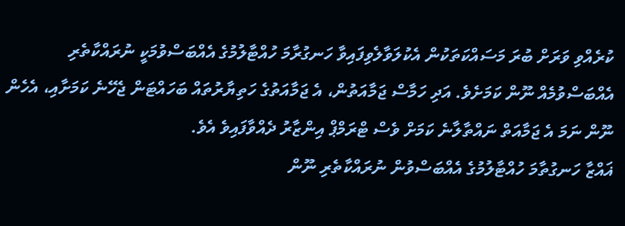ކުރެއްވި ވަރަށް ބުރަ މަސައްކަތަކުން އެކުލަވާލެވިފައިވާ ހަނގުރާމަ ހުއްޓާލުމުގެ އެއްބަސްވުމަކީ ނުރައްކާތެރި އެއްބަސްވުމެއް ނޫން ކަމަށެވެ. އަދި ހަމާސް ޖަމާއަތުން، އެ ޖަމާއަތުގެ ހަތިޔާރުތައް ބަހައްޓަން ޖެހޭނެ ކަމަށާއި، އެހެން ނޫން ނަމަ އެ ޖަމާއަތް ނައްތާލާނެ ކަމަށް ވެސް ޓްރަމްޕް އިންޒާރު ދެއްވާފައިވެ އެވެ.
ޣައްޒާ ހަނގުތާމަ ހުއްޓާލުމުގެ އެއްބަސްވުން ނުރައްކާތެރި ނޫން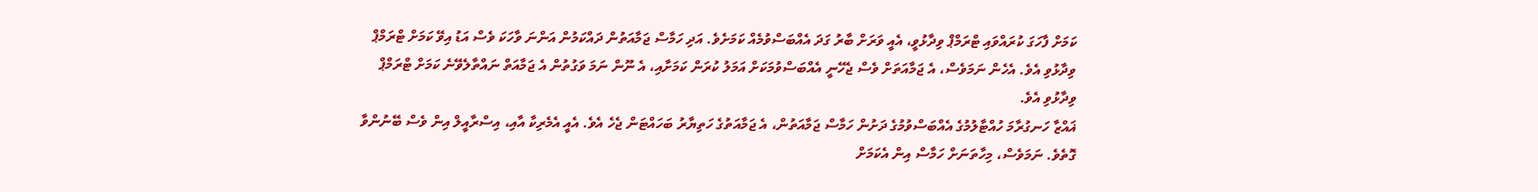ކަމަށް ފާހަގަ ކުރައްވައި ޓްރަމްޕް ވިދާޅުވީ، އެއީ ވަރަށް ބާރު ގަދަ އެއްބަސްވުމެއް ކަމަށެވެ. އަދި ހަމާސް ޖަމާއަތުން ދައްކަމުން އަންނަ ވާހަކަ ވެސް އަޑު އިވޭ ކަމަށް ޓްރަމްޕް ވިދާޅުވި އެވެ. އެހެން ނަމަވެސް، އެ ޖަމާއަތަށް ވެސް ޖެހޭނީ އެއްބަސްވުމަކަށް އަމަލު ކުރަން ކަމަށާއި، އެ ނޫން ނަމަ ވަގުތުން އެ ޖަމާއަތް ނައްތާލެވޭނެ ކަމަށް ޓްރަމްޕް ވިދާޅުވި އެވެ.
ޣައްޒާ ހަނގުރާމަ ހުއްޓާލުމުގެ އެއްބަސްވުމުގެ ދަށުން ހަމާސް ޖަމާއަތުން، އެ ޖަމާއަތުގެ ހަތިޔާރު ބަހައްޓަން ޖެހެ އެވެ. އެއީ އެމެރިކާ އާއި، އިސްރާއީލް އިން ވެސް ބޭނުންވާ ގޮތެވެ. ނަމަވެސް، މިހާތަނަށް ހަމާސް އިން އެކަމަށް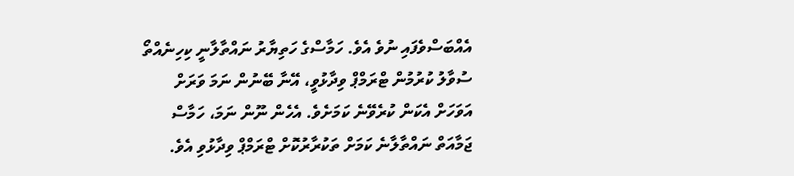އެއްބަސްވެފައި ނުވެ އެވެ. ހަމާސްގެ ހަތިޔާރު ނައްތާލާނީ ކިހިނެއްތޯ ސުވާލު ކުރުމުން ޓްރަމްޕް ވިދާޅުވީ، އޭނާ ބޭނުން ނަމަ ވަރަށް އަވަހަށް އެކަން ކުރެވޭނެ ކަމަށެވެ. އެހެން ނޫން ނަމަ، ހަމާސް ޖަމާއަތް ނައްތާލާނެ ކަމަށް ތަކުރާރުކޮށް ޓްރަމްޕް ވިދާޅުވި އެވެ.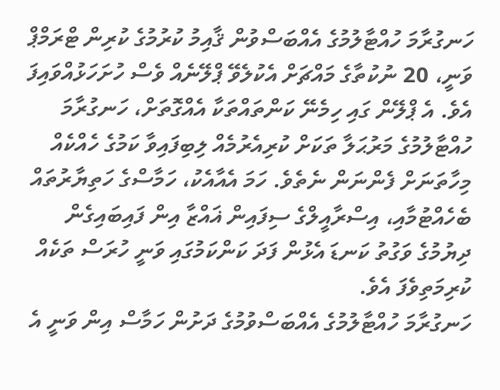ހަނގުރާމަ ހުއްޓާލުމުގެ އެއްބަސްވުން ޤާއިމު ކުރުމުގެ ކުރިން ޓްރަމްޕް ވަނީ، 20 ނުކުތާގެ މައްޗަށް އެކުލެވޭ ޕްލޭނެއް ވެސް ހުށަހަޅުއްވައިފަ އެވެ. އެ ޕްލޭން ގައި ހިމެނޭ ކަންތައްތަކާ އެއްގޮތަށް، ހަނގުރާމަ ހުއްޓާލުމުގެ މަރުޙަލާ ތަކަށް ކުރިއެރުމެއް ލިބިފައިވާ ކަމުގެ ހެއްކެއް މިހާތަނަށް ފެންނަން ނެތެވެ. ހަމަ އެއާއެކު، ހަމާސްގެ ހަތިޔާރުތައް ބެހެއްޓުމާއި، އިސްރާއީލްގެ ސިފައިން ޣައްޒާ އިން ފައިބައިގެން ދިޔުމުގެ ވަގުތު ކަނޑަ އެޅުން ފަދަ ކަންކަމުގައި ވަނީ ހުރަސް ތަކެއް ކުރިމަތިވެފަ އެވެ.
ހަނގުރާމަ ހުއްޓާލުމުގެ އެއްބަސްވުމުގެ ދަށުން ހަމާސް އިން ވަނީ އެ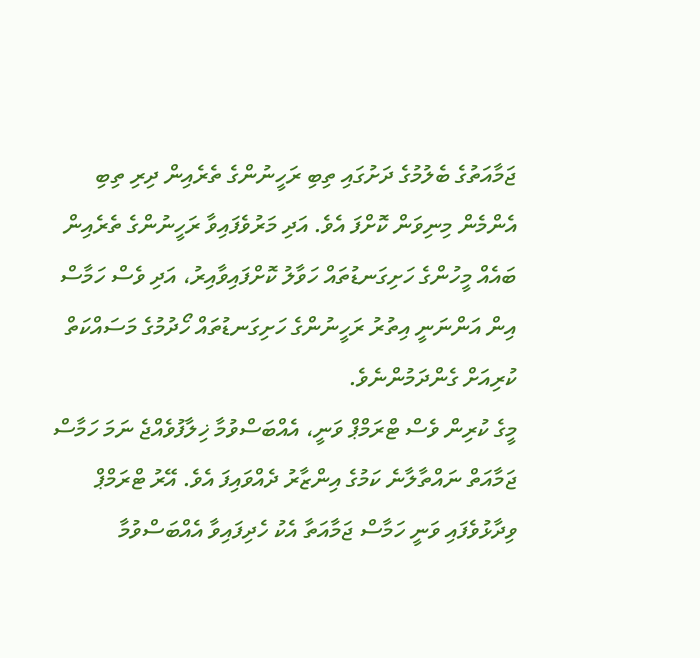ޖަމާއަތުގެ ބެލުމުގެ ދަށުގައި ތިބި ރަހީނުންގެ ތެރެއިން ދިރި ތިބި އެންމެން މިނިވަން ކޮށްފަ އެވެ. އަދި މަރުވެފައިވާ ރަހީނުންގެ ތެރެއިން ބައެއް މީހުންގެ ހަށިގަނޑުތައް ހަވާލު ކޮށްފައިވާއިރު، އަދި ވެސް ހަމާސް އިން އަންނަނީ އިތުރު ރަހީނުންގެ ހަށިގަނޑުތައް ހޯދުމުގެ މަސައްކަތް ކުރިއަށް ގެންދަމުންނެވެ.
މީގެ ކުރިން ވެސް ޓްރަމްޕް ވަނީ، އެއްބަސްވުމާ ޚިލާފުވެއްޖެ ނަމަ ހަމާސް ޖަމާއަތް ނައްތާލާނެ ކަމުގެ އިންޒާރު ދެއްވައިފަ އެވެ. އޭރު ޓްރަމްޕް ވިދާޅުވެފައި ވަނީ ހަމާސް ޖަމާއަތާ އެކު ހެދިފައިވާ އެއްބަސްވުމާ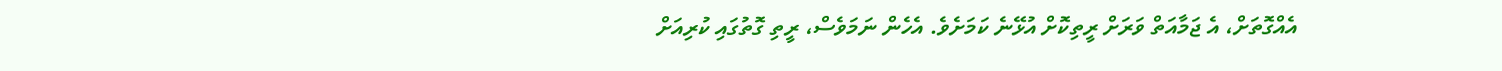އެއްގޮތަށް، އެ ޖަމާއަތް ވަރަށް ރީތިކޮށް އުޅޭނެ ކަމަށެވެ. އެހެން ނަމަވެސް، ރީތި ގޮތުގައި ކުރިއަށް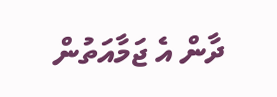ދާން އެ ޖަމާއަތުން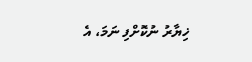ޚިޔާރު ނުކޮށްފި ނަމަ، އެ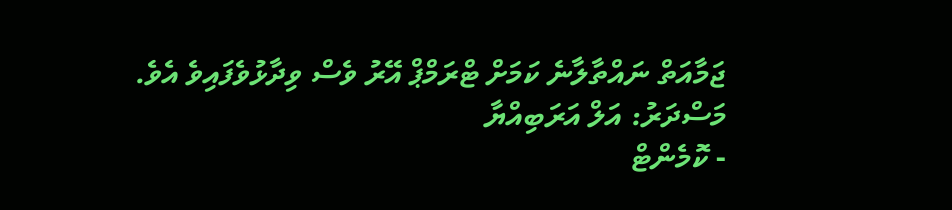ޖަމާއަތް ނައްތާލާނެ ކަމަށް ޓްރަމްޕް އޭރު ވެސް ވިދާޅުވެފައިވެ އެވެ.
މަސްދަރު: އަލް އަރަބިއްޔާ
- ކޮމެންޓް